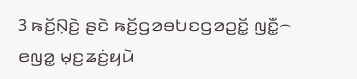3 ꤒꤢꤩ꤬ꤡ꤫ꤢꤧ꤬ ꤔꤢꤧ ꤒꤢꤩ꤬ꤞꤤꤋꤝꤢꤞꤤꤑꤢꤩ꤭ ꤜꤢꤪ꤭꤮ ꤕꤜꤤ꤭ ꤗ꤫ꤢ꤬ꤘꤢꤦ꤬ꤟꤣꤧ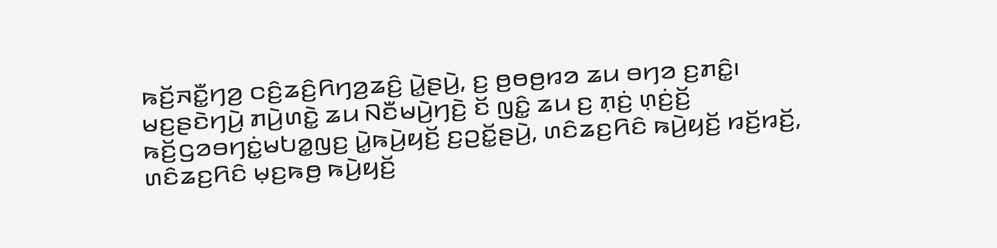ꤒꤢꤩ꤬ꤏꤢꤪ꤭ꤚꤤ꤬ ꤍꤢꤨ꤬ꤘꤢꤨ꤬ꤖꤚꤤ꤬ꤘꤢꤨ꤬ ꤣꤧ꤭ꤔꤣꤧ꤬, ꤢ꤬ ꤥ꤬ꤥꤥ꤬ꤙꤤ ꤘꤣ ꤋꤚꤤ ꤢ꤬ꤊꤢꤨ꤭꤯
ꤗꤢ꤬ꤔꤢꤧꤚꤣꤧ꤬ ꤊꤣꤧ꤬ꤛꤢꤧ꤭ ꤘꤣ ꤡꤢꤪꤗꤣꤧ꤬ꤚꤢꤧ꤬ ꤢꤩ ꤜꤢꤨ꤭ ꤘꤣ ꤢ꤬ ꤊ꤫ꤢꤦ꤬ ꤛ꤫ꤢꤦ꤬ꤢꤩ꤬ ꤒꤢꤩ꤬ꤞꤤꤋꤚꤢꤦ꤭ꤗꤝꤤ꤭ꤜꤢ꤬ ꤣꤧ꤭ꤒꤣꤧ꤬ꤟꤢꤩ꤬ ꤢ꤬ꤑꤢꤩ꤭ꤔꤣꤧ꤬, ꤛꤢꤨꤘꤢ꤬ꤖꤢꤨ ꤒꤣꤧ꤬ꤟꤢꤩ꤬ ꤙꤢꤩ꤬ꤙꤢꤩ꤬, ꤛꤢꤨꤘꤢ꤬ꤖꤢꤨ ꤗ꤫ꤢ꤬ꤒꤥ꤬ ꤒꤣꤧ꤬ꤟꤢꤩ꤬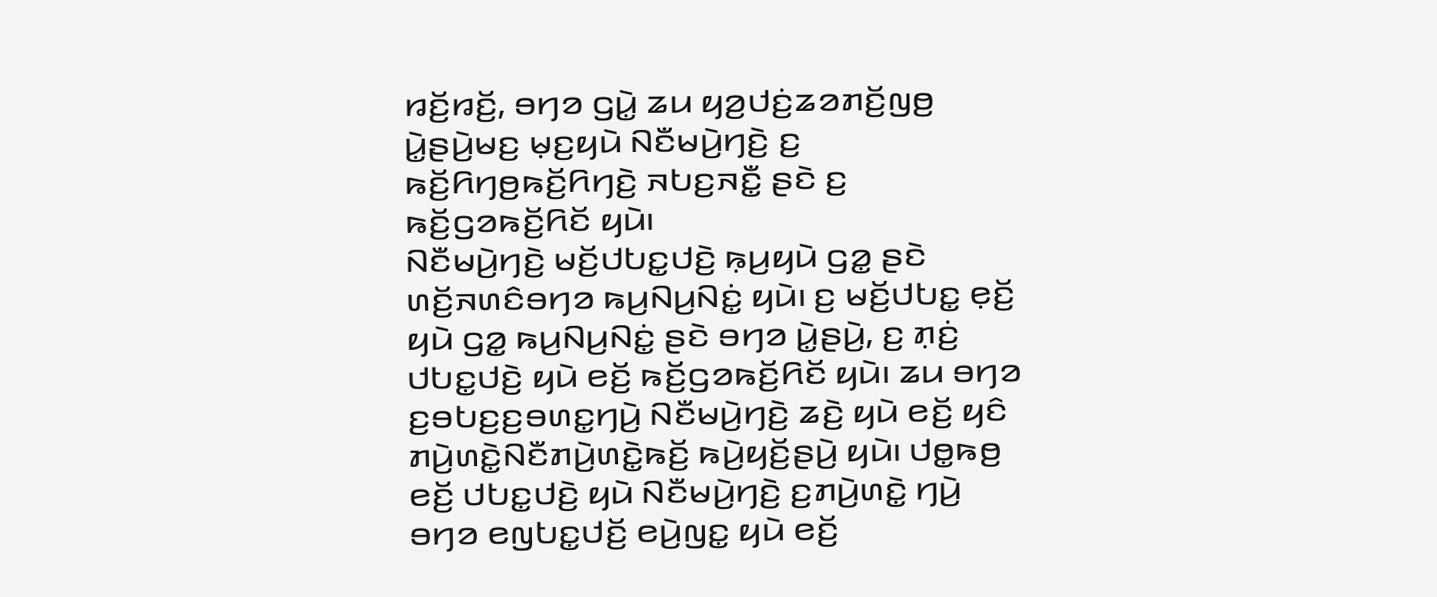ꤙꤢꤩ꤬ꤙꤢꤩ꤬, ꤋꤚꤤ ꤞꤣꤧ꤭ ꤘꤣ ꤟꤤ꤬ꤓꤢꤦ꤬ꤘꤤꤊꤢꤩ꤬ꤜꤥ꤬ ꤣꤧ꤭ꤔꤣꤧ꤬ꤗꤢ꤬ ꤗ꤫ꤢ꤬ꤟꤣꤧ ꤡꤢꤪꤗꤣꤧ꤬ꤚꤢꤧ꤬ ꤢ꤬ ꤒꤢꤩ꤬ꤖꤚꤥ꤬ꤒꤢꤩ꤬ꤖꤚꤢꤧ꤬ ꤏꤝꤢ꤬ꤏꤢꤪ꤭ ꤔꤢꤧ ꤢ꤬ ꤒꤢꤩ꤬ꤞꤤꤒꤢꤩ꤬ꤖꤢꤩ ꤟꤣꤧ꤯
ꤡꤢꤪꤗꤣꤧ꤬ꤚꤢꤧ꤬ ꤗꤢꤩ꤬ꤓꤝꤢ꤭ꤓꤢꤧ꤬ ꤒ꤫ꤣ꤬ꤟꤣꤧ ꤞꤤ꤭ ꤔꤢꤧ ꤛꤢꤩ꤬ꤏꤛꤢꤨꤋꤚꤤ ꤒꤣ꤬ꤡꤣ꤬ꤡꤢꤦ꤭ ꤟꤣꤧ꤯ ꤢ꤬ ꤗꤢꤩ꤬ꤓꤝꤢ꤭ ꤕ꤫ꤢꤩ꤬ ꤟꤣꤧ ꤞꤤ꤭ ꤒꤣ꤬ꤡꤣ꤬ꤡꤢꤦ꤭ ꤔꤢꤧ ꤋꤚꤤ ꤣꤧ꤭ꤔꤣꤧ꤬, ꤢ꤬ ꤊ꤫ꤢꤦ꤬ ꤓꤝꤢ꤭ꤓꤢꤧ꤬ ꤟꤣꤧ ꤕꤢꤩ꤬ ꤒꤢꤩ꤬ꤞꤤꤒꤢꤩ꤬ꤖꤢꤩ ꤟꤣꤧ꤯ ꤘꤣ ꤋꤚꤤ ꤢ꤬ꤋꤝꤢ꤬ꤢ꤬ꤋꤛꤢ꤭ꤚꤣꤧ꤬ ꤡꤢꤪꤗꤣꤧ꤬ꤚꤢꤧ꤬ ꤘꤢꤧ꤬ ꤟꤣꤧ ꤕꤢꤩ꤬ ꤟꤢꤨ ꤊꤣꤧ꤬ꤛꤢꤧ꤭ꤡꤢꤪꤊꤣꤧ꤬ꤛꤢꤧ꤭ꤒꤢꤩ꤬ ꤒꤣꤧ꤬ꤟꤢꤩ꤬ꤔꤣꤧ꤬ ꤟꤣꤧ꤯ ꤓꤥ꤭ꤒꤥ꤬ ꤕꤢꤩ꤬ ꤓꤝꤢ꤭ꤓꤢꤧ꤬ ꤟꤣꤧ ꤡꤢꤪꤗꤣꤧ꤬ꤚꤢꤧ꤬ ꤢ꤬ꤊꤣꤧ꤬ꤛꤢꤧ꤭ ꤚꤣꤧ꤬ ꤋꤚꤤ ꤕꤜꤝꤢ꤭ꤓꤢꤩ꤬ ꤕꤣꤧ꤬ꤜꤢ꤭ ꤟꤣꤧ ꤕꤢꤩ꤬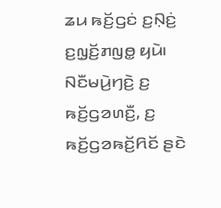ꤘꤣ ꤒꤢꤩ꤬ꤞꤢꤦ ꤢ꤬ꤡ꤫ꤢꤦ꤬ ꤢ꤬ꤜ꤫ꤢꤩ꤬ꤊꤜꤥ꤭ ꤟꤣꤧ꤯
ꤡꤢꤪꤗꤣꤧ꤬ꤚꤢꤧ꤬ ꤢ꤬ ꤒꤢꤩ꤬ꤞꤤꤛꤢꤪ꤬, ꤢ꤬ ꤒꤢꤩ꤬ꤞꤤꤒꤢꤩ꤬ꤖꤢꤩ ꤔꤢꤧ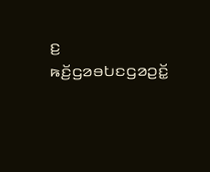ꤢ꤬ ꤒꤢꤩ꤬ꤞꤤꤋꤝꤢꤞꤤꤑꤢꤩ꤭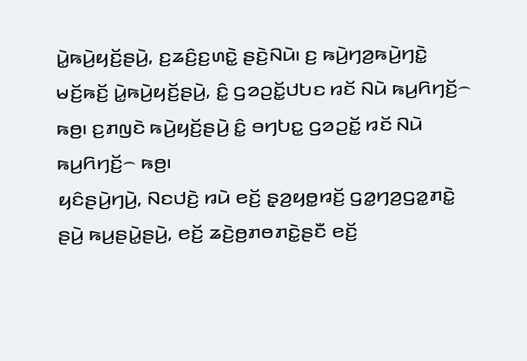ꤣꤧ꤭ꤒꤣꤧ꤬ꤟꤢꤩ꤬ꤔꤣꤧ꤬, ꤢ꤬ꤘꤢꤨ꤬ꤢ꤬ꤛꤢꤧ꤭ ꤔꤢꤧ꤬ꤡꤣꤧ꤯ ꤢ꤬ ꤒꤣꤧ꤬ꤚꤤ꤬ꤒꤣꤧ꤬ꤚꤢꤧ꤭ ꤗꤢꤩ꤬ꤒꤢꤩ꤬ ꤣꤧ꤭ꤒꤣꤧ꤬ꤟꤢꤩ꤬ꤔꤣꤧ꤬, ꤢꤨ꤭ ꤞꤤꤑꤢꤩ꤭ꤓꤝꤢ ꤙꤢꤩ ꤡꤣꤧ ꤒꤣ꤬ꤖꤚꤢꤩ꤬꤮ ꤒꤥ꤬꤯ ꤢ꤬ꤊꤜꤢꤧ ꤒꤣꤧ꤬ꤟꤢꤩ꤬ꤔꤣꤧ꤬ ꤢꤨ꤭ ꤋꤚꤝꤢ꤭ ꤞꤤꤑꤢꤩ꤭ ꤙꤢꤩ ꤡꤣꤧ ꤒꤣ꤬ꤖꤚꤢꤩ꤬꤮ ꤒꤥ꤬꤯
ꤟꤢꤨꤔꤣꤧ꤬ꤚꤣꤧ꤬, ꤡꤢꤓꤢꤧ꤬ ꤙꤣꤧ ꤕꤢꤩ꤬ ꤔ꤫ꤤ꤬ꤟꤥ꤭ꤙꤢꤩ꤬ ꤞꤤ꤭ꤚꤤ꤬ꤞꤤ꤭ꤊꤢꤧ꤭ ꤔꤣꤧ꤬ ꤒꤣ꤬ꤔꤣꤧ꤭ꤔꤣꤧ꤬, ꤕꤢꤩ꤬ ꤘꤢꤧ꤬ꤥ꤬ꤊꤥꤊꤢꤧ꤭ꤔꤢꤪ ꤕꤢꤩ꤬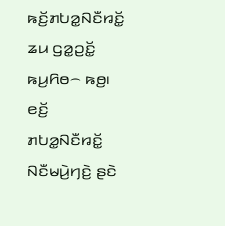ꤒꤢꤩ꤬ꤊꤝꤤ꤭ꤡꤢꤪꤙꤢꤩ꤭ ꤘꤣ ꤞꤤ꤭ꤑꤢꤩ꤭ ꤒꤣ꤬ꤖꤥ꤮ ꤒꤥ꤬꤯ ꤕꤢꤩ꤬ ꤊꤝꤤ꤭ꤡꤢꤪꤙꤢꤩ꤭ ꤡꤢꤪꤗꤣꤧ꤬ꤚꤢꤧ꤬ ꤔꤢꤧ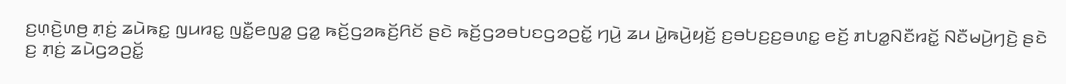ꤢ꤬ꤛ꤫ꤢꤧ꤬ꤛꤥ꤬ ꤊ꤫ꤢꤦ꤬ ꤘꤣꤧꤒꤢ꤭ ꤜꤣꤙꤢ꤭ ꤜꤢꤪ꤭ꤕꤜꤤ꤭ ꤞꤤ꤭ ꤒꤢꤩ꤬ꤞꤤꤒꤢꤩ꤬ꤖꤢꤩ ꤔꤢꤧ ꤒꤢꤩ꤬ꤞꤤꤋꤝꤢꤞꤤꤑꤢꤩ꤭ ꤚꤣꤧ꤬ ꤘꤣ ꤣꤧ꤭ꤒꤣꤧ꤬ꤟꤢꤩ꤬ ꤢ꤬ꤋꤝꤢ꤬ꤢ꤬ꤋꤛꤢ꤭ ꤕꤢꤩ꤬ ꤊꤝꤤ꤭ꤡꤢꤪꤙꤢꤩ꤭ ꤡꤢꤪꤗꤣꤧ꤬ꤚꤢꤧ꤬ ꤔꤢꤧ ꤢ꤬ ꤊ꤫ꤢꤦ꤬ ꤘꤣꤧꤞꤤꤑꤢꤩ꤭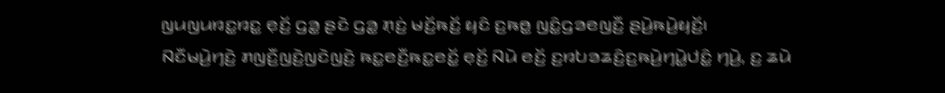ꤜꤣꤜꤣꤙꤢ꤭ꤙꤢ꤭ ꤕ꤫ꤢꤩ꤬ ꤞꤤ꤭ ꤔꤢꤧ ꤞꤤ꤭ ꤊ꤫ꤢꤦ꤬ ꤗꤢꤩ꤬ꤒꤢꤩ꤬ ꤟꤢꤨ ꤢ꤬ꤒꤥ꤭ ꤜꤢꤨ꤭ꤞꤤꤕꤜꤢꤪ꤬ ꤔꤣꤧ꤬ꤒꤣꤧ꤬ꤟꤢꤩ꤬꤯
ꤡꤢꤪꤗꤣꤧ꤬ꤚꤢꤧ꤬ ꤊꤜꤢꤪ꤬ꤜꤢꤧ꤬ꤜꤢꤧꤜꤢꤧ꤬ ꤒꤢ꤭ꤕꤢꤪ꤬ꤒꤢ꤭ꤕꤢꤩ꤭ ꤕ꤫ꤢꤩ꤬ ꤡꤣꤧ ꤕꤢꤩ꤬ ꤢ꤬ꤙꤝꤤꤘꤢꤨ꤬ꤢ꤬ꤒꤣꤧ꤬ꤚꤣꤧ꤭ꤓꤢꤨ꤭ ꤚꤣꤧ꤬, ꤢ꤬ ꤘꤣꤧ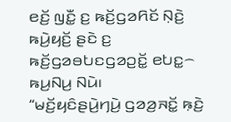ꤕꤢꤩ꤬ ꤜꤢꤪ꤭ ꤢ꤬ ꤒꤢꤩ꤬ꤞꤤꤖꤢꤩ ꤡ꤫ꤢꤧ꤬ ꤒꤣꤧ꤬ꤟꤢꤩ꤬ ꤔꤢꤧ ꤢ꤬ ꤒꤢꤩ꤬ꤞꤤꤋꤝꤢꤞꤤꤑꤢꤩ꤭ ꤕꤝꤢ꤭꤮ ꤒꤣ꤬ꤡꤣ꤬ ꤡꤣꤧ꤯
“ꤗꤢꤩ꤬ꤟꤢꤨꤔꤣꤧ꤬ꤚꤣꤧ꤬ ꤞꤤꤤ꤬ꤏꤢꤩ꤭ ꤒ꤫ꤢꤧ꤬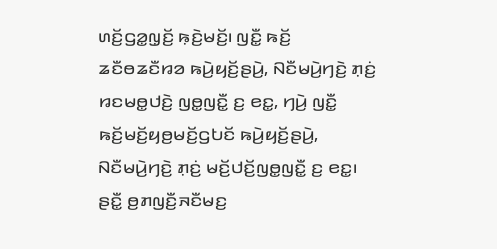ꤛꤢꤩ꤬ꤞꤤ꤭ꤜ꤫ꤢꤩ꤬ ꤒ꤫ꤢꤧ꤬ꤗꤢꤩ꤬꤯ ꤜꤢꤪ꤭ ꤒꤢꤩ꤬ ꤘꤢꤪꤥꤘꤢꤪꤙꤤ ꤒꤣꤧ꤬ꤟꤢꤩ꤬ꤔꤣꤧ꤬, ꤡꤢꤪꤗꤣꤧ꤬ꤚꤢꤧ꤬ ꤊ꤫ꤢꤦ꤬ ꤙꤢꤗꤥ꤭ꤓꤢꤧ꤬ ꤜꤥ꤭ꤜꤢꤪ꤭ ꤢ꤬ ꤕꤢ꤭, ꤚꤣꤧ꤬ ꤜꤢꤪ꤭ ꤒꤢꤩ꤬ꤗꤢꤩ꤬ꤟꤥ꤬ꤗꤢꤩ꤬ꤞꤝꤢꤩ ꤒꤣꤧ꤬ꤟꤢꤩ꤬ꤔꤣꤧ꤬, ꤡꤢꤪꤗꤣꤧ꤬ꤚꤢꤧ꤬ ꤊ꤫ꤢꤦ꤬ ꤗꤢꤩ꤬ꤓꤢꤩ꤬ꤜꤥ꤭ꤜꤢꤪ꤭ ꤢ꤬ ꤕꤢ꤭꤯
ꤔꤢꤪ꤭ ꤥ꤬ꤊꤜꤢꤪ꤬ꤏꤢꤪꤗꤢ꤬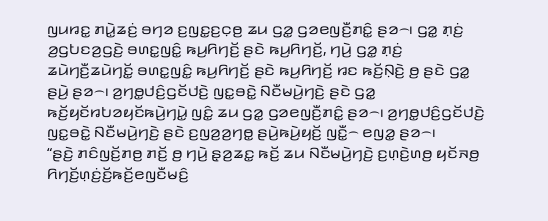ꤜꤣꤙꤢ꤭ ꤊꤣꤧ꤭ꤘꤢꤦ꤬ ꤋꤚꤤ ꤢ꤬ꤜꤢ꤭ꤢ꤬ꤍ꤫ꤥ꤬ ꤘꤣ ꤞꤤ꤭ ꤞꤤꤕꤜꤢꤪ꤬ꤊꤢꤨ꤭ ꤔꤤ꤮꤯ ꤞꤤ꤭ ꤊ꤫ꤢꤦ꤬ ꤤ꤬ꤞꤝꤢꤤ꤬ꤞꤢꤧ꤬ ꤋꤛꤢ꤭ꤜꤢꤨ꤭ ꤒꤣ꤬ꤖꤚꤢꤩ꤬ ꤔꤢꤧ ꤒꤣ꤬ꤖꤚꤢꤩ꤬, ꤚꤣꤧ꤬ ꤞꤤ꤭ ꤊ꤫ꤢꤦ꤬ ꤘꤣꤧꤚꤢꤪ꤬ꤘꤣꤧꤚꤢꤩ꤭ ꤋꤛꤢ꤭ꤜꤢꤨ꤭ ꤒꤣ꤬ꤖꤚꤢꤩ꤬ ꤔꤢꤧ ꤒꤣ꤬ꤖꤚꤢꤩ꤬ ꤙꤢ ꤒꤢꤩ꤬ꤡ꤫ꤢꤧ꤬ ꤥ꤬ ꤔꤢꤧ ꤞꤤ꤭ ꤔꤣꤧ꤬ ꤔꤤ꤮꤯ ꤤ꤬ꤚꤥ꤭ꤓꤢꤨ꤬ꤞꤢꤩꤓꤢꤧ꤬ ꤜꤢ꤭ꤋꤢꤧ꤭ ꤡꤢꤪꤗꤣꤧ꤬ꤚꤢꤧ꤬ ꤔꤢꤧ ꤞꤤ꤭ ꤒꤢꤩ꤬ꤟꤢꤩꤙꤝꤤꤟꤢꤩꤒꤣꤧ꤬ꤚꤣꤧ꤭ ꤜꤢꤨ꤭ ꤘꤣ ꤞꤤ꤭ ꤞꤤꤕꤜꤢꤪ꤬ꤊꤢꤨ꤭ ꤔꤤ꤮꤯ ꤤ꤬ꤚꤥ꤭ꤓꤢꤨ꤬ꤞꤢꤩꤓꤢꤧ꤬ ꤜꤢ꤭ꤋꤢꤧ꤭ ꤡꤢꤪꤗꤣꤧ꤬ꤚꤢꤧ꤬ ꤔꤢꤧ ꤢ꤬ꤜꤤ꤬ꤤ꤬ꤚꤥ꤭ ꤔꤣꤧ꤬ꤒꤣꤧ꤬ꤟꤢꤩ꤬ ꤜꤢꤪ꤭꤮ ꤕꤜꤤ꤭ ꤔꤤ꤮꤯
“ꤔꤢꤧ꤬ ꤊꤢꤨꤜꤢꤩ꤬ꤊꤥ꤬ ꤊꤢꤩ꤬ ꤥ꤬ ꤚꤣꤧ꤬ ꤔ꤫ꤤ꤬ꤘꤢ꤭ ꤒꤢꤩ꤬ ꤘꤣ ꤡꤢꤪꤗꤣꤧ꤬ꤚꤢꤧ꤬ ꤢ꤬ꤛ꤫ꤢꤧ꤬ꤛꤥ꤬ ꤟꤢꤩꤏꤥ꤬ ꤖꤚꤢꤩ꤬ꤛ꤫ꤢꤦ꤬ꤢꤩ꤬ꤒꤢꤩ꤬ꤕꤜꤢꤪꤗꤢꤨ꤬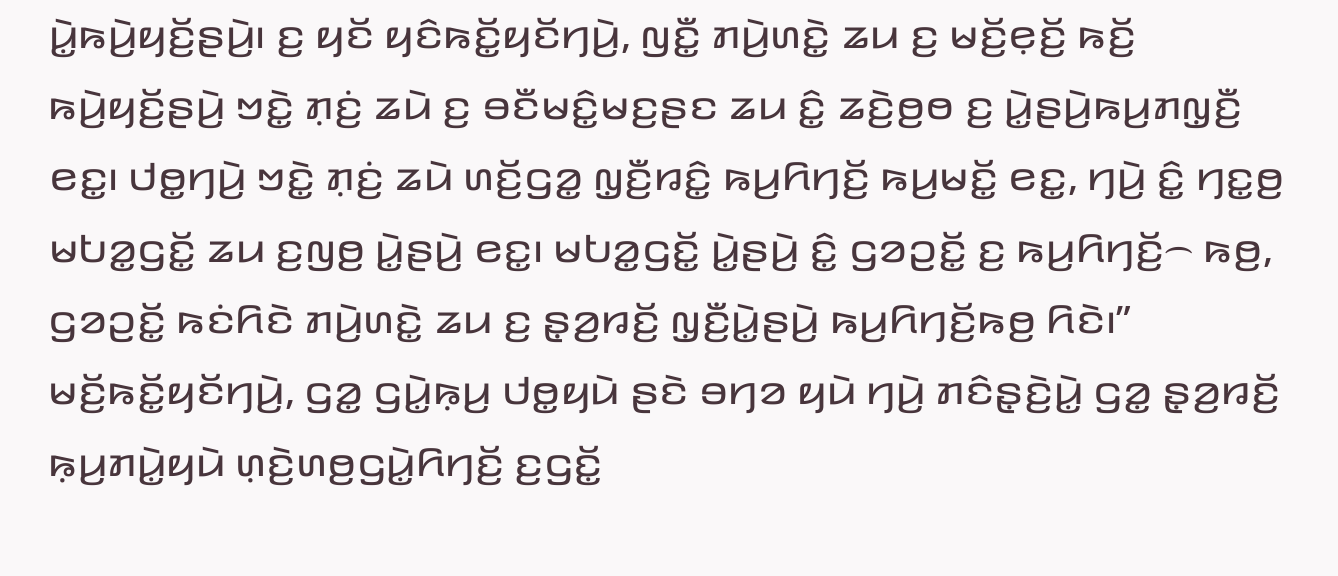ꤣꤧ꤭ꤒꤣꤧ꤬ꤟꤢꤩ꤬ꤔꤣꤧ꤬꤯ ꤢ꤬ ꤟꤢꤩ ꤟꤢꤨꤒꤢꤩ꤭ꤟꤢꤩꤚꤣꤧ꤬, ꤜꤢꤪ꤭ ꤊꤣꤧ꤬ꤛꤢꤧ꤭ ꤘꤣ ꤢ꤬ ꤗꤢꤩ꤬ꤕ꤫ꤢꤩ꤬ ꤒꤢꤩ꤬ ꤒꤣꤧ꤬ꤟꤢꤩ꤬ꤔꤣꤧ꤬ ꤠꤢꤧ꤭ ꤊ꤫ꤢꤦ꤬ ꤘꤣꤧ ꤢ꤬ ꤋꤢꤪꤗꤢꤨ꤭ꤗꤢ꤬ꤔꤢ ꤘꤣ ꤢꤨ꤭ ꤘꤢꤧ꤬ꤥ꤬ꤥ ꤢ꤬ ꤣꤧ꤭ꤔꤣꤧ꤬ꤒꤣ꤬ꤊꤜ꤫ꤢꤪ꤬ ꤕꤢ꤭꤯ ꤓꤥ꤭ꤚꤣꤧ꤬ ꤠꤢꤧ꤭ ꤊ꤫ꤢꤦ꤬ ꤘꤣꤧ ꤛꤢꤩ꤬ꤞꤤ꤭ ꤜ꤫ꤢꤪ꤬ꤙꤢꤨ꤭ ꤒꤣ꤬ꤖꤚꤢꤩ꤬ ꤒꤣ꤬ꤗꤢꤩ꤭ ꤕꤢ꤭, ꤚꤣꤧ꤬ ꤢꤨ꤭ ꤚꤢ꤭ꤥ꤬ ꤗꤝꤤ꤭ꤞꤢꤩ꤭ ꤘꤣ ꤢ꤬ꤜꤥ꤬ ꤣꤧ꤭ꤔꤣꤧ꤬ ꤕꤢ꤭꤯ ꤗꤝꤤ꤭ꤞꤢꤩ꤭ ꤣꤧ꤭ꤔꤣꤧ꤬ ꤢꤨ꤭ ꤞꤤꤑꤢꤩ꤭ ꤢ꤬ ꤒꤣ꤬ꤖꤚꤢꤩ꤬꤮ ꤒꤥ꤬, ꤞꤤꤑꤢꤩ꤭ ꤒꤢꤦꤖꤢꤧ ꤊꤣꤧ꤬ꤛꤢꤧ꤭ ꤘꤣ ꤢ꤬ ꤔ꤫ꤤ꤬ꤙꤢꤩ꤬ ꤜ꤫ꤢꤪ꤬ꤣꤧ꤭ꤔꤣꤧ꤬ ꤒꤣ꤬ꤖꤚꤢꤩ꤬ꤒꤥ꤬ ꤖꤢꤧ꤯”
ꤗꤢꤩ꤬ꤒꤢꤩ꤭ꤟꤢꤩꤚꤣꤧ꤬, ꤞꤤ꤭ ꤞꤣꤧ꤭ꤒ꤫ꤣ꤬ ꤓꤥ꤭ꤟꤣꤧ ꤔꤢꤧ ꤋꤚꤤ ꤟꤣꤧ ꤚꤣꤧ꤬ ꤊꤢꤨꤔ꤫ꤢꤧ꤬ꤣꤧ꤭ ꤞꤤ꤭ ꤔ꤫ꤤ꤬ꤙꤢꤩ꤬ ꤒ꤫ꤣ꤬ꤊꤣꤧ꤭ꤟꤣꤧ ꤛ꤫ꤢꤧ꤬ꤛꤥ꤬ꤞꤣꤧ꤭ꤖꤚꤢꤩ꤬ ꤢ꤬ꤞꤢꤩ꤭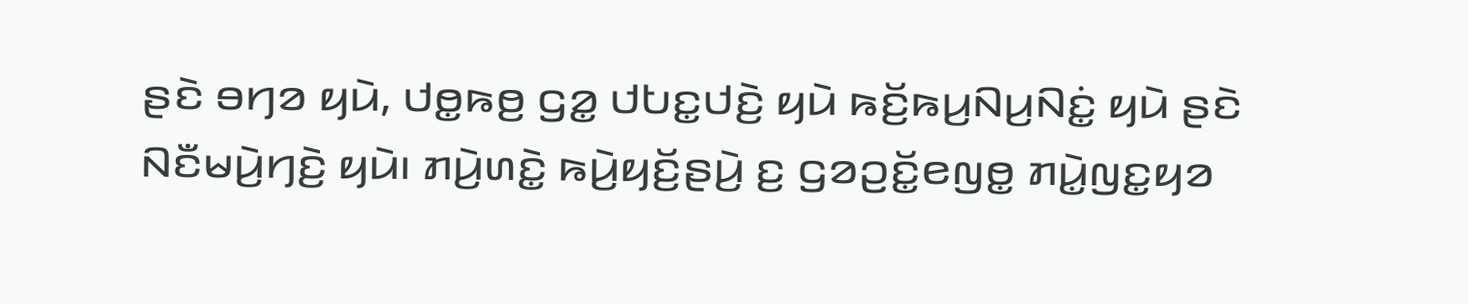ꤔꤢꤧ ꤋꤚꤤ ꤟꤣꤧ, ꤓꤥ꤭ꤒꤥ꤬ ꤞꤤ꤭ ꤓꤝꤢ꤭ꤓꤢꤧ꤬ ꤟꤣꤧ ꤒꤢꤩ꤬ꤒꤣ꤬ꤡꤣ꤬ꤡꤢꤦ꤭ ꤟꤣꤧ ꤔꤢꤧ ꤡꤢꤪꤗꤣꤧ꤬ꤚꤢꤧ꤬ ꤟꤣꤧ꤯ ꤊꤣꤧ꤬ꤛꤢꤧ꤭ ꤒꤣꤧ꤬ꤟꤢꤩ꤬ꤔꤣꤧ꤬ ꤢ꤬ ꤞꤤꤑꤢꤩ꤭ꤕꤜꤥ꤭ ꤊꤣꤧ꤭ꤜꤢ꤭ꤟꤤ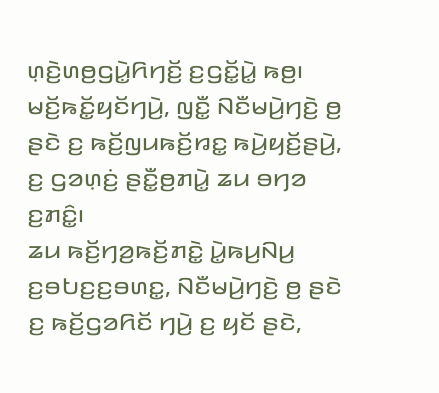ꤛ꤫ꤢꤧ꤬ꤛꤥ꤬ꤞꤣꤧ꤭ꤖꤚꤢꤩ꤬ ꤢ꤬ꤞꤢꤩ꤭ꤣꤧ꤭ ꤒꤥ꤬꤯
ꤗꤢꤩ꤬ꤒꤢꤩ꤭ꤟꤢꤩꤚꤣꤧ꤬, ꤜꤢꤪ꤭ ꤡꤢꤪꤗꤣꤧ꤬ꤚꤢꤧ꤬ ꤥ꤬ ꤔꤢꤧ ꤢ꤬ ꤒꤢꤩ꤬ꤜꤣꤒꤢꤩ꤬ꤙꤢ꤭ ꤒꤣꤧ꤬ꤟꤢꤩ꤬ꤔꤣꤧ꤬, ꤢ꤬ ꤞꤤꤛ꤫ꤢꤦ꤬ ꤔꤢꤪ꤭ꤥ꤬ꤊꤣꤧ꤭ ꤘꤣ ꤋꤚꤤ ꤢ꤬ꤊꤢꤨ꤭꤯
ꤘꤣ ꤒꤢꤩ꤬ꤚꤤ꤬ꤒꤢꤩ꤬ꤊꤢꤧ꤭ ꤣꤧ꤭ꤒꤣ꤬ꤡꤣ꤬ ꤢ꤬ꤋꤝꤢ꤬ꤢ꤬ꤋꤛꤢ꤭, ꤡꤢꤪꤗꤣꤧ꤬ꤚꤢꤧ꤬ ꤥ꤬ ꤔꤢꤧ ꤢ꤬ ꤒꤢꤩ꤬ꤞꤤꤖꤢꤩ ꤚꤣꤧ꤬ ꤢ꤬ ꤟꤢꤩ ꤔꤢꤧ,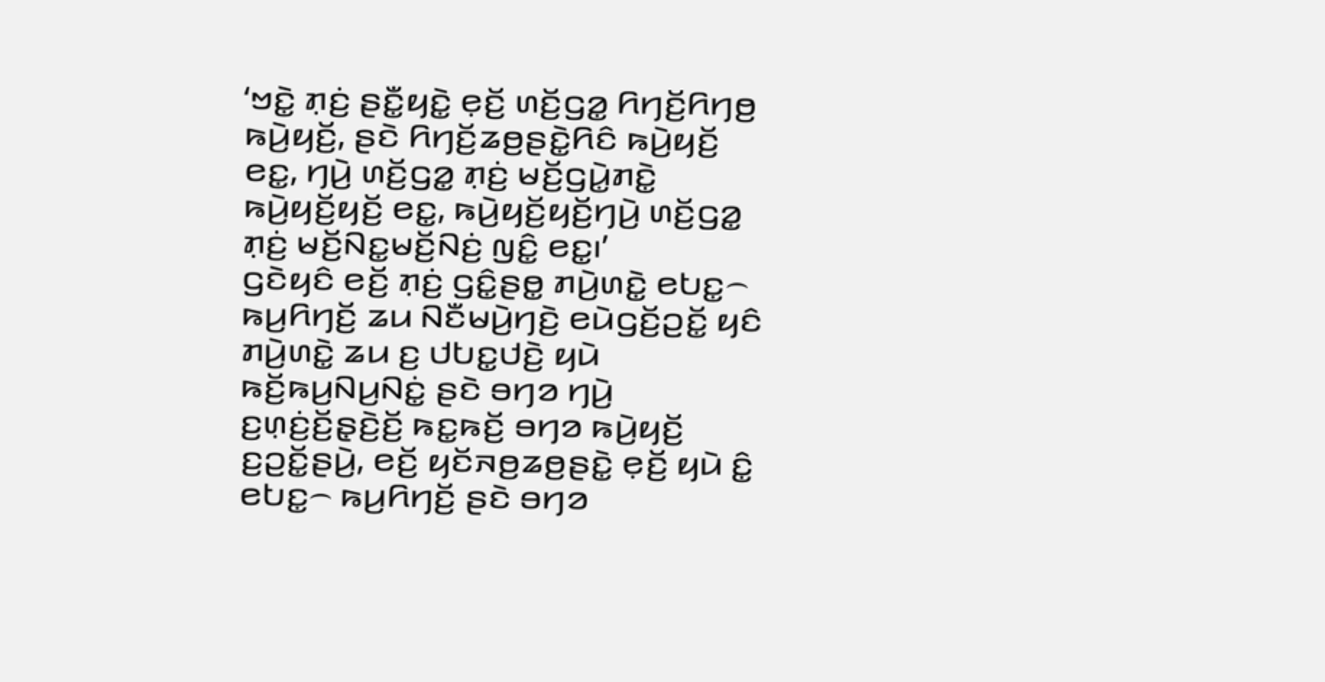‘ꤠꤢꤧ꤭ ꤊ꤫ꤢꤦ꤬ ꤔꤢꤪ꤭ꤟꤢꤧ꤭ ꤕ꤫ꤢꤩ꤬ ꤛꤢꤩ꤬ꤞꤤ꤭ ꤖꤚꤢꤩ꤬ꤖꤚꤥ꤬ ꤒꤣꤧ꤬ꤟꤢꤩ꤬, ꤔꤢꤧ ꤖꤚꤢꤩ꤬ꤘꤥ꤬ꤔꤢꤧ꤭ꤖꤢꤨ ꤒꤣꤧ꤬ꤟꤢꤩ꤬ ꤕꤢ꤭, ꤚꤣꤧ꤬ ꤛꤢꤩ꤬ꤞꤤ꤭ ꤊ꤫ꤢꤦ꤬ ꤗꤢꤩ꤬ꤞꤣꤧ꤭ꤊꤢꤧ꤭ ꤒꤣꤧ꤬ꤟꤢꤩ꤬ꤟꤢꤩ꤬ ꤕꤢ꤭, ꤒꤣꤧ꤬ꤟꤢꤩ꤬ꤟꤢꤩ꤬ꤚꤣꤧ꤬ ꤛꤢꤩ꤬ꤞꤤ꤭ ꤊ꤫ꤢꤦ꤬ ꤗꤢꤩ꤬ꤡꤢ꤭ꤗꤢꤩ꤬ꤡꤢꤦ꤬ ꤜꤢꤨ꤭ ꤕꤢ꤭꤯’
ꤞꤢꤧꤟꤢꤨ ꤕꤢꤩ꤬ ꤊ꤫ꤢꤦ꤬ ꤞꤢꤨ꤭ꤔꤥ꤭ ꤊꤣꤧ꤬ꤛꤢꤧ꤭ ꤕꤝꤢ꤭꤮ ꤒꤣ꤬ꤖꤚꤢꤩ꤬ ꤘꤣ ꤡꤢꤪꤗꤣꤧ꤬ꤚꤢꤧ꤬ ꤕꤣꤧꤞꤢꤩ꤬ꤑꤢꤩ꤭ ꤟꤢꤨ ꤊꤣꤧ꤬ꤛꤢꤧ꤭ ꤘꤣ ꤢ꤬ ꤓꤝꤢ꤭ꤓꤢꤧ꤬ ꤟꤣꤧ ꤒꤢꤩ꤬ꤒꤣ꤬ꤡꤣ꤬ꤡꤢꤦ꤭ ꤔꤢꤧ ꤋꤚꤤ ꤚꤣꤧ꤬ ꤢ꤬ꤛ꤫ꤢꤦ꤬ꤢꤩ꤬ꤔ꤫ꤢꤧ꤬ꤢꤩ꤬ ꤒꤢ꤭ꤒꤢꤩ꤬ ꤋꤚꤤ ꤒꤣꤧ꤬ꤟꤢꤩ꤬ ꤢ꤬ꤑꤢꤩ꤭ꤔꤣꤧ꤬, ꤕꤢꤩ꤬ ꤟꤢꤩꤏꤥ꤬ꤘꤥ꤬ꤔꤢꤧ꤭ ꤕ꤫ꤢꤩ꤬ ꤟꤣꤧ ꤢꤨ꤭ ꤕꤝꤢ꤭꤮ ꤒꤣ꤬ꤖꤚꤢꤩ꤬ ꤔꤢꤧ ꤋꤚꤤ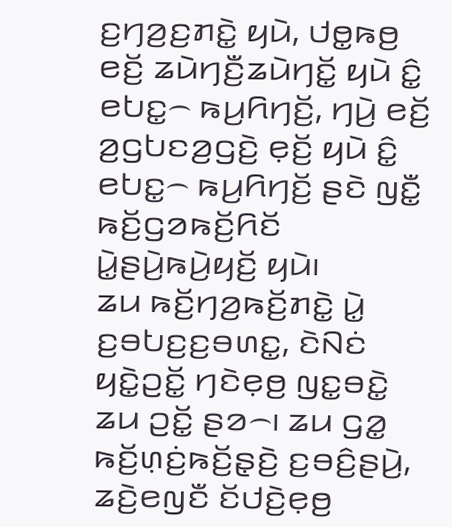ꤢ꤬ꤚꤤ꤬ꤢ꤬ꤊꤢꤧ꤭ ꤟꤣꤧ, ꤓꤥ꤭ꤒꤥ꤬ ꤕꤢꤩ꤬ ꤘꤣꤧꤚꤢꤪ꤬ꤘꤣꤧꤚꤢꤩ꤭ ꤟꤣꤧ ꤢꤨ꤭ ꤕꤝꤢ꤭꤮ ꤒꤣ꤬ꤖꤚꤢꤩ꤬, ꤚꤣꤧ꤬ ꤕꤢꤩ꤬ ꤤ꤬ꤞꤝꤢꤤ꤬ꤞꤢꤧ꤬ ꤕ꤫ꤢꤩ꤬ ꤟꤣꤧ ꤢꤨ꤭ ꤕꤝꤢ꤭꤮ ꤒꤣ꤬ꤖꤚꤢꤩ꤬ ꤔꤢꤧ ꤜꤢꤪ꤭ ꤒꤢꤩ꤬ꤞꤤꤒꤢꤩ꤬ꤖꤢꤩ ꤣꤧ꤭ꤔꤣꤧ꤬ꤒꤣꤧ꤬ꤟꤢꤩ꤬ ꤟꤣꤧ꤯
ꤘꤣ ꤒꤢꤩ꤬ꤚꤤ꤬ꤒꤢꤩ꤬ꤊꤢꤧ꤭ ꤣꤧ꤭ ꤢ꤬ꤋꤝꤢ꤬ꤢ꤬ꤋꤛꤢ꤭, ꤢꤧꤡꤢꤦ ꤟꤢꤧ꤭ꤑꤢꤩ꤭ ꤚꤢꤧꤕ꤫ꤥ꤬ ꤜꤢ꤭ꤋꤢꤧ꤭ ꤘꤣ ꤑꤢꤩ꤭ ꤔꤤ꤮꤯ ꤘꤣ ꤞꤤ꤭ ꤒꤢꤩ꤬ꤛ꤫ꤢꤦ꤬ꤒꤢꤩ꤬ꤔ꤫ꤢꤧ꤬ ꤢ꤬ꤋꤢꤨ꤬ꤔꤣꤧ꤬, ꤘꤢꤧ꤬ꤕꤜꤢꤪ ꤢꤩꤓꤢꤧ꤬ꤕ꤫ꤥ꤬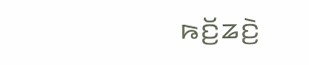ꤒꤢꤩ꤬ꤘꤢꤧ꤬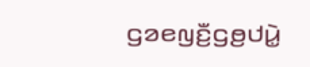ꤞꤤꤕꤜꤢꤪ꤬ꤞꤥ꤬ꤓꤣꤧ꤭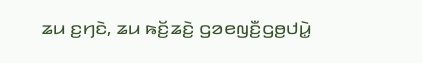ꤘꤣ ꤢ꤬ꤚꤢꤧ, ꤘꤣ ꤒꤢꤩ꤬ꤘꤢꤧ꤬ ꤞꤤꤕꤜꤢꤪ꤬ꤞꤥ꤬ꤓꤣꤧ꤭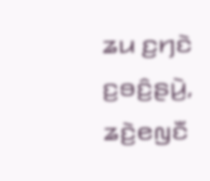ꤘꤣ ꤢ꤬ꤚꤢꤧ ꤢ꤬ꤋꤢꤨ꤬ꤔꤣꤧ꤬, ꤘꤢꤧ꤬ꤕꤜꤢꤪ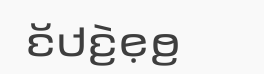ꤢꤩꤓꤢꤧ꤬ꤕ꤫ꤥ꤬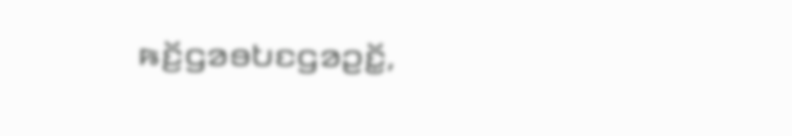ꤒꤢꤩ꤬ꤞꤤꤋꤝꤢꤞꤤꤑꤢꤩ꤭,